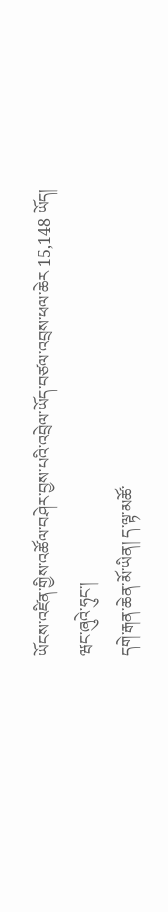ཡོངས་འཛིན་གྱིས་འཚོལ་བཤེར་བྱས་པའི་འབྲེལ་ཡོད་བཙལ་འབྲས་ཕལ་ཆེར 15,148 ཡོད།
ཝང་ཞུའེ་ཧུང་།
དགེ་རྒན་ཆེན་མོ་ཡིན། ད་ལྟ་མཚོ་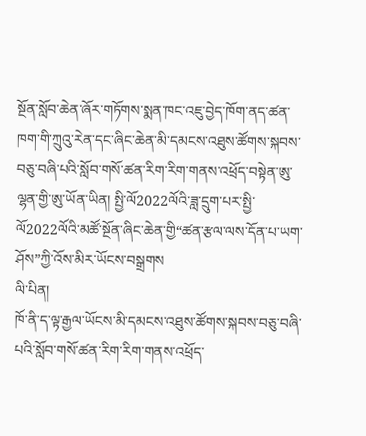སྔོན་སློབ་ཆེན་ཞོར་གཏོགས་སྨན་ཁང་འཇུ་བྱེད་ཁོག་ནད་ཚན་ཁག་གི་ཀྲུའུ་རེན་དང་ཞིང་ཆེན་མི་དམངས་འཐུས་ཚོགས་སྐབས་བཅུ་བཞི་པའི་སློབ་གསོ་ཚན་རིག་རིག་གནས་འཕྲོད་བསྟེན་ཨུ་ལྷན་གྱི་ཨུ་ཡོན་ཡིན། སྤྱི་ལོ2022ལོའི་ཟླ་དྲུག་པར་སྤྱི་ལོ2022ལོའི་མཚོ་སྔོན་ཞིང་ཆེན་གྱི“ཚན་རྩལ་ལས་དོན་པ་ཡག་ཤོས”ཀྱི་འོས་མིར་ཡོངས་བསྒྲགས
ལི་པིན།
ཁོ་ནི་ད་ལྟ་རྒྱལ་ཡོངས་མི་དམངས་འཐུས་ཚོགས་སྐབས་བཅུ་བཞི་པའི་སློབ་གསོ་ཚན་རིག་རིག་གནས་འཕྲོད་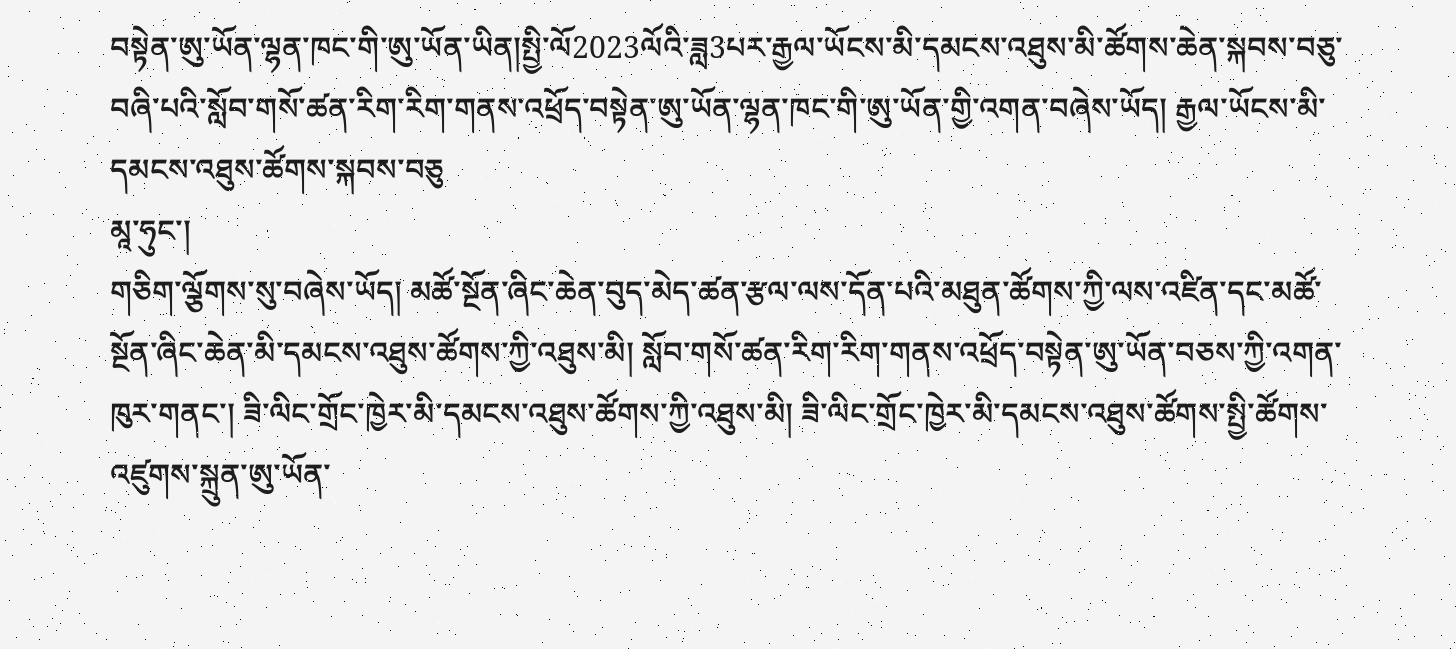བསྟེན་ཨུ་ཡོན་ལྷན་ཁང་གི་ཨུ་ཡོན་ཡིན།སྤྱི་ལོ2023ལོའི་ཟླ3པར་རྒྱལ་ཡོངས་མི་དམངས་འཐུས་མི་ཚོགས་ཆེན་སྐབས་བཅུ་བཞི་པའི་སློབ་གསོ་ཚན་རིག་རིག་གནས་འཕྲོད་བསྟེན་ཨུ་ཡོན་ལྷན་ཁང་གི་ཨུ་ཡོན་གྱི་འགན་བཞེས་ཡོད། རྒྱལ་ཡོངས་མི་དམངས་འཐུས་ཚོགས་སྐབས་བཅུ
མཱ་ཧུང་།
གཅིག་ལྕོགས་སུ་བཞེས་ཡོད། མཚོ་སྔོན་ཞིང་ཆེན་བུད་མེད་ཚན་རྩལ་ལས་དོན་པའི་མཐུན་ཚོགས་ཀྱི་ལས་འཛིན་དང་མཚོ་སྔོན་ཞིང་ཆེན་མི་དམངས་འཐུས་ཚོགས་ཀྱི་འཐུས་མི། སློབ་གསོ་ཚན་རིག་རིག་གནས་འཕྲོད་བསྟེན་ཨུ་ཡོན་བཅས་ཀྱི་འགན་ཁུར་གནང་། ཟི་ལིང་གྲོང་ཁྱེར་མི་དམངས་འཐུས་ཚོགས་ཀྱི་འཐུས་མི། ཟི་ལིང་གྲོང་ཁྱེར་མི་དམངས་འཐུས་ཚོགས་སྤྱི་ཚོགས་འཛུགས་སྐྲུན་ཨུ་ཡོན་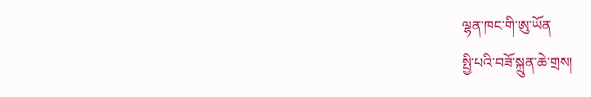ལྷན་ཁང་གི་ཨུ་ཡོན
སྤྱི་པའི་བཟོ་སྐྲུན་ཆེ་གྲས།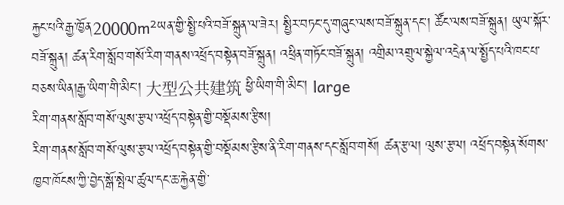རྐྱང་པའི་རྒྱ་ཁྱོན20000m²ཡན་གྱི་སྤྱི་པའི་བཟོ་སྐྲུན་ལ་ཟེར། སྤྱིར་བཏང་དུ་གཞུང་ལས་བཟོ་སྐྲུན་དང་། ཚོང་ལས་བཟོ་སྐྲུན། ཡུལ་སྐོར་བཟོ་སྐྲུན། ཚན་རིག་སློབ་གསོ་རིག་གནས་འཕྲོད་བསྟེན་བཟོ་སྐྲུན། འཕྲིན་གཏོང་བཟོ་སྐྲུན། འགྲིམ་འགྲུལ་སྐྱེལ་འདྲེན་ལ་སྤྱོད་པའི་ཁང་པ་བཅས་ཡིན།རྒྱ་ཡིག་གི་མིང་། 大型公共建筑 ཕྱི་ཡིག་གི་མིང་། large
རིག་གནས་སློབ་གསོ་ལུས་རྩལ་འཕྲོད་བསྟེན་གྱི་བསྡོམས་རྩིས།
རིག་གནས་སློབ་གསོ་ལུས་རྩལ་འཕྲོད་བསྟེན་གྱི་བསྡོམས་རྩིས་ནི་རིག་གནས་དང་སློབ་གསོ། ཚན་རྩལ། ལུས་རྩལ། འཕྲོད་བསྟེན་སོགས་ཁྱབ་ཁོངས་ཀྱི་བྱེད་སྒོ་སྤེལ་ཚུལ་དང་ཆ་རྐྱེན་གྱི་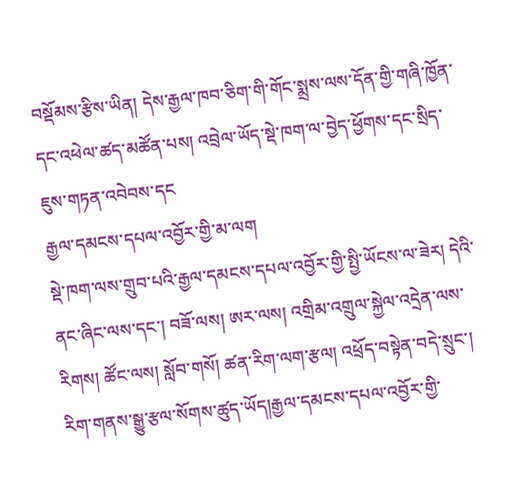བསྡོམས་རྩིས་ཡིན། དེས་རྒྱལ་ཁབ་ཅིག་གི་གོང་སྨྲས་ལས་དོན་གྱི་གཞི་ཁྱོན་དང་འཕེལ་ཚད་མཚོན་པས། འབྲེལ་ཡོད་སྡེ་ཁག་ལ་བྱེད་ཕྱོགས་དང་སྲིད་ཇུས་གཏན་འབེབས་དང
རྒྱལ་དམངས་དཔལ་འབྱོར་གྱི་མ་ལག
སྡེ་ཁག་ལས་གྲུབ་པའི་རྒྱལ་དམངས་དཔལ་འབྱོར་གྱི་སྤྱི་ཡོངས་ལ་ཟེར། དེའི་ནང་ཞིང་ལས་དང་། བཟོ་ལས། ཨར་ལས། འགྲིམ་འགྲུལ་སྐྱེལ་འདྲེན་ལས་རིགས། ཚོང་ལས། སློབ་གསོ། ཚན་རིག་ལག་རྩལ། འཕྲོད་བསྟེན་བདེ་སྲུང་། རིག་གནས་སྒྱུ་རྩལ་སོགས་ཚུད་ཡོད།རྒྱལ་དམངས་དཔལ་འབྱོར་གྱི་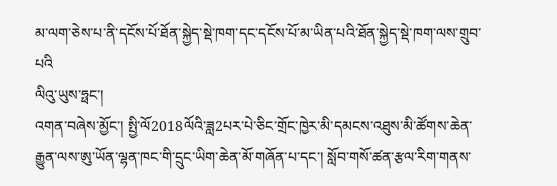མ་ལག་ཅེས་པ་ནི་དངོས་པོ་ཐོན་སྐྱེད་སྡེ་ཁག་དང་དངོས་པོ་མ་ཡིན་པའི་ཐོན་སྐྱེད་སྡེ་ཁག་ལས་གྲུབ་པའི
ལིའུ་ཡུས་ཧྥང་།
འགན་བཞེས་མྱོང་། སྤྱི་ལོ2018ལོའི་ཟླ2པར་པེ་ཅིང་གྲོང་ཁྱེར་མི་དམངས་འཐུས་མི་ཚོགས་ཆེན་རྒྱུན་ལས་ཨུ་ཡོན་ལྷན་ཁང་གི་དྲུང་ཡིག་ཆེན་མོ་གཞོན་པ་དང་། སློབ་གསོ་ཚན་རྩལ་རིག་གནས་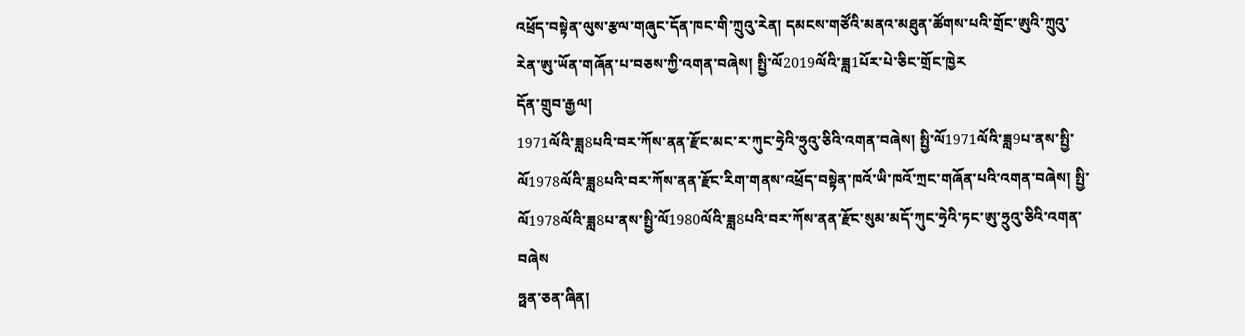འཕྲོད་བསྟེན་ལུས་རྩལ་གཞུང་དོན་ཁང་གི་ཀྲུའུ་རེན། དམངས་གཙོའི་མནའ་མཐུན་ཚོགས་པའི་གྲོང་ཨུའི་ཀྲུའུ་རེན་ཨུ་ཡོན་གཞོན་པ་བཅས་ཀྱི་འགན་བཞེས། སྤྱི་ལོ2019ལོའི་ཟླ1པོར་པེ་ཅིང་གྲོང་ཁྱེར
དོན་གྲུབ་རྒྱལ།
1971ལོའི་ཟླ8པའི་བར་ཀོས་ནན་རྫོང་མང་ར་ཀུང་ཧྲེའི་ཧྲུའུ་ཅིའི་འགན་བཞེས། སྤྱི་ལོ1971ལོའི་ཟླ9པ་ནས་སྤྱི་ལོ1978ལོའི་ཟླ8པའི་བར་ཀོས་ནན་རྫོང་རིག་གནས་འཕྲོད་བསྟེན་ཁའོ་ཡི་ཁའོ་ཀྲང་གཞོན་པའི་འགན་བཞེས། སྤྱི་ལོ1978ལོའི་ཟླ8པ་ནས་སྤྱི་ལོ1980ལོའི་ཟླ8པའི་བར་ཀོས་ནན་རྫོང་སུམ་མདོ་ཀུང་ཧྲེའི་ཏང་ཨུ་ཧྲུའུ་ཅིའི་འགན་བཞེས
ཧྥན་ཅན་ཞིན།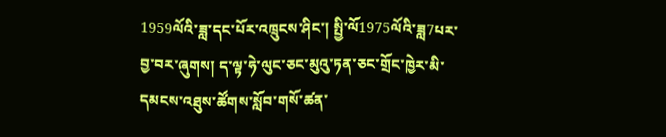1959ལོའི་ཟླ་དང་པོར་འཁྲུངས་ཤིང་། སྤྱི་ལོ1975ལོའི་ཟླ7པར་བྱ་བར་ཞུགས། ད་ལྟ་ཧེ་ལུང་ཅང་མུའུ་ཏན་ཅང་གྲོང་ཁྱེར་མི་དམངས་འཐུས་ཚོགས་སློབ་གསོ་ཚན་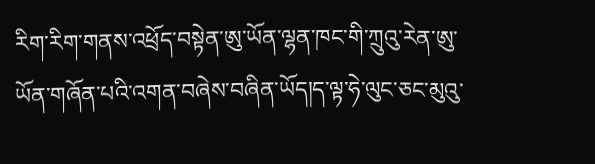རིག་རིག་གནས་འཕྲོད་བསྟེན་ཨུ་ཡོན་ལྷན་ཁང་གི་ཀྲུའུ་རེན་ཨུ་ཡོན་གཞོན་པའི་འགན་བཞེས་བཞིན་ཡོད།ད་ལྟ་ཧེ་ལུང་ཅང་མུའུ་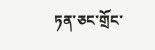ཏན་ཅང་གྲོང་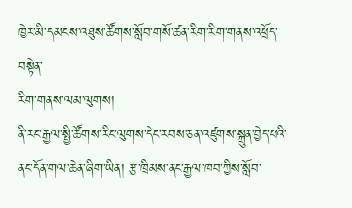ཁྱེར་མི་དམངས་འཐུས་ཚོགས་སློབ་གསོ་ཚན་རིག་རིག་གནས་འཕྲོད་བསྟེན་
རིག་གནས་ལམ་ལུགས།
ནི་རང་རྒྱལ་སྤྱི་ཚོགས་རིང་ལུགས་དེང་རབས་ཅན་འཛུགས་སྐྲུན་བྱེད་པའི་ནང་དོན་གལ་ཆེན་ཞིག་ཡིན། རྩ་ཁྲིམས་ནང་རྒྱལ་ཁབ་ཀྱིས་སློབ་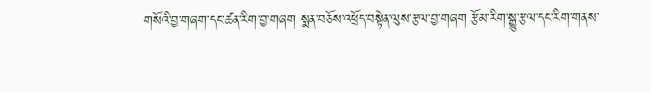གསོའི་བྱ་གཞག་དང་ཚན་རིག་བྱ་གཞག སྨན་བཅོས་འཕྲོད་བསྟེན་ལུས་རྩལ་བྱ་གཞག རྩོམ་རིག་སྒྱུ་རྩལ་དང་རིག་གནས་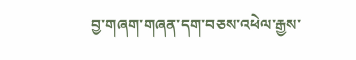བྱ་གཞག་གཞན་དག་བཅས་འཕེལ་རྒྱས་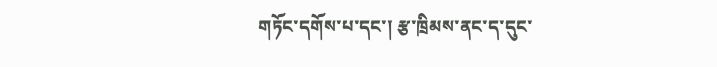གཏོང་དགོས་པ་དང་། རྩ་ཁྲིམས་ནང་ད་དུང་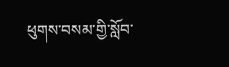ཕུགས་བསམ་གྱི་སློབ་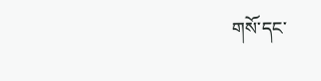གསོ་དང་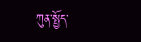ཀུན་སྤྱོད་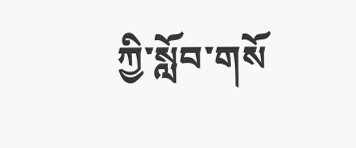ཀྱི་སློབ་གསོ